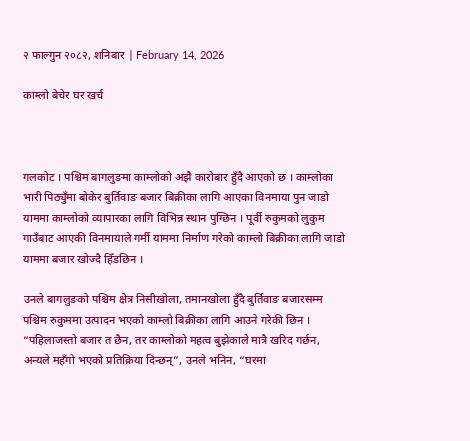२ फाल्गुन २०८२, शनिबार | February 14, 2026

काम्लो बेचेर घर खर्च



गलकोट । पश्चिम बागलुङमा काम्लोको अझै कारोबार हुँदै आएको छ । काम्लोका भारी पिठ्युँमा बोकेर बुर्तिवाङ बजार बिक्रीका लागि आएका विनमाया पुन जाडो याममा काम्लोको व्यापारका लागि विभिन्न स्थान पुग्छिन । पूर्वी रुकुमको लुकुम गाउँबाट आएकी विनमायाले गर्मी याममा निर्माण गरेको काम्लो बिक्रीका लागि जाडो याममा बजार खोज्दै हिँडछिन ।

उनले बागलुङको पश्चिम क्षेत्र निसीखोला, तमानखोला हुँदै बुर्तिवाङ बजारसम्म पश्चिम रुकुममा उत्पादन भएको काम्लो बिक्रीका लागि आउने गरेकी छिन । “पहिलाजस्तो बजार त छैन, तर काम्लोको महत्व बुझेकाले मात्रै खरिद गर्छन, अन्यले महँगो भएको प्रतिक्रिया दिन्छन्”, उनले भनिन, “घरमा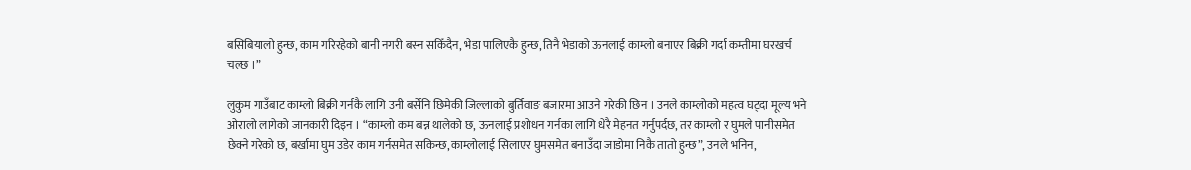बसिबियालो हुन्छ, काम गरिरहेको बानी नगरी बस्न सकिँदैन, भेडा पालिएकै हुन्छ, तिनै भेडाको ऊनलाई काम्लो बनाएर बिक्री गर्दा कम्तीमा घरखर्च चल्छ ।”

लुकुम गाउँबाट काम्लो बिक्री गर्नकै लागि उनी बर्सेनि छिमेकी जिल्लाको बुर्तिवाङ बजारमा आउने गरेकी छिन । उनले काम्लोको महत्व घट्दा मूल्य भने ओरालो लागेको जानकारी दिइन । “काम्लो कम बन्न थालेको छ, ऊनलाई प्रशोधन गर्नका लागि धेरै मेहनत गर्नुपर्दछ, तर काम्लो र घुमले पानीसमेत छेक्ने गरेको छ, बर्खामा घुम उडेर काम गर्नसमेत सकिन्छ, काम्लोलाई सिलाएर घुमसमेत बनाउँदा जाडोमा निकै तातो हुन्छ”, उनले भनिन,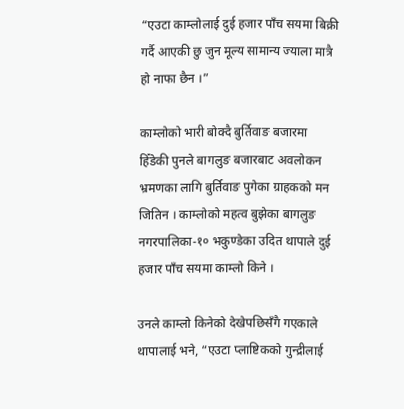“एउटा काम्लोलाई दुई हजार पाँच सयमा बिक्री गर्दै आएकी छु जुन मूल्य सामान्य ज्याला मात्रै हो नाफा छैन ।”

काम्लोको भारी बोक्दै बुर्तिवाङ बजारमा हिँडेकी पुनले बागलुङ बजारबाट अवलोकन भ्रमणका लागि बुर्तिवाङ पुगेका ग्राहकको मन जितिन । काम्लोको महत्व बुझेका बागलुङ नगरपालिका-१० भकुण्डेका उदित थापाले दुई हजार पाँच सयमा काम्लो किने ।

उनले काम्लो किनेको देखेपछिसँगै गएकाले थापालाई भने, “एउटा प्लाष्टिकको गुन्द्रीलाई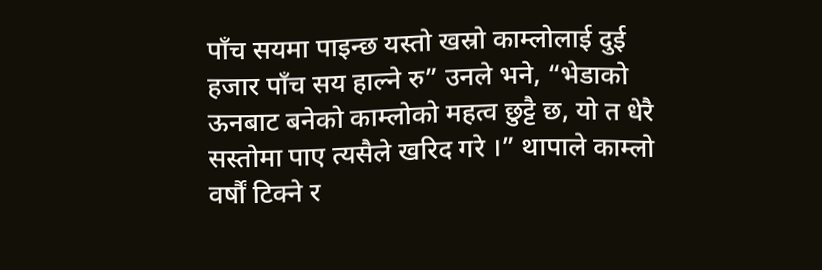पाँच सयमा पाइन्छ यस्तो खस्रो काम्लोलाई दुई हजार पाँच सय हाल्ने रु” उनले भने, “भेडाको ऊनबाट बनेको काम्लोको महत्व छुट्टै छ, यो त धेरै सस्तोमा पाए त्यसैले खरिद गरे ।” थापाले काम्लो वर्षौं टिक्ने र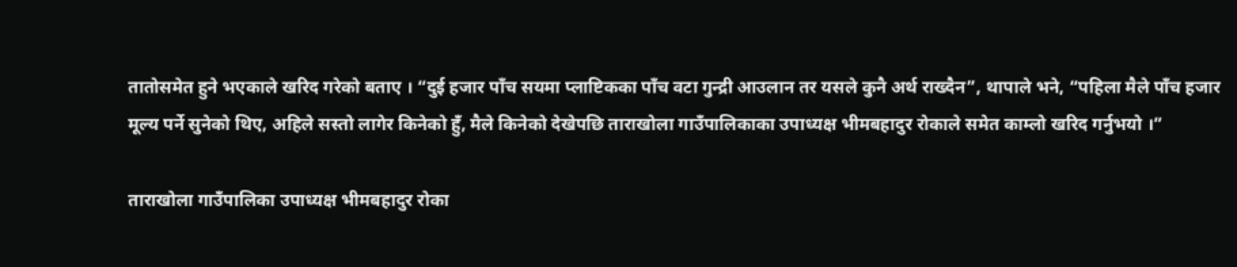तातोसमेत हुने भएकाले खरिद गरेको बताए । “दुई हजार पाँच सयमा प्लाष्टिकका पाँच वटा गुन्द्री आउलान तर यसले कुनै अर्थ राख्दैन”, थापाले भने, “पहिला मैले पाँच हजार मूल्य पर्ने सुनेको थिए, अहिले सस्तो लागेर किनेको हुँ, मैले किनेको देखेपछि ताराखोला गाउँपालिकाका उपाध्यक्ष भीमबहादुर रोकाले समेत काम्लो खरिद गर्नुभयो ।”

ताराखोला गाउँपालिका उपाध्यक्ष भीमबहादुर रोका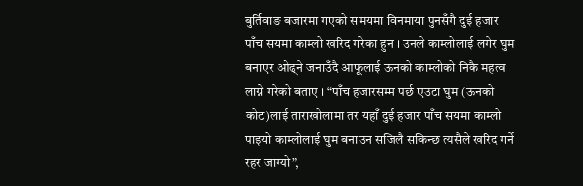बुर्तिवाङ बजारमा गएको समयमा विनमाया पुनसँगै दुई हजार पाँच सयमा काम्लो खरिद गरेका हुन । उनले काम्लोलाई लगेर घुम बनाएर ओढ्ने जनाउँदै आफूलाई ऊनको काम्लोको निकै महत्व लाग्ने गरेको बताए । “पाँच हजारसम्म पर्छ एउटा घुम (ऊनको कोट)लाई ताराखोलामा तर यहाँ दुई हजार पाँच सयमा काम्लो पाइयो काम्लोलाई घुम बनाउन सजिलै सकिन्छ त्यसैले खरिद गर्ने रहर जाग्यो”,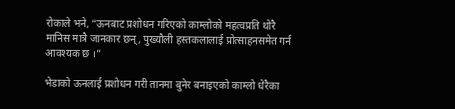रोकाले भने, “ऊनबाट प्रशोधन गरिएको काम्लोको महत्वप्रति थोरै मानिस मात्रै जानकार छन्, पुख्यौली हस्तकलालाई प्रोत्साहनसमेत गर्न आवश्यक छ ।”

भेडाको ऊनलाई प्रशोधन गरी तानमा बुनेर बनाइएको काम्लो धेरैका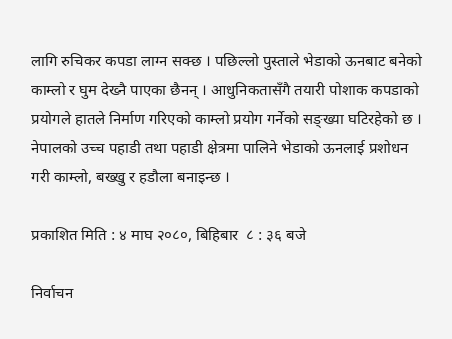लागि रुचिकर कपडा लाग्न सक्छ । पछिल्लो पुस्ताले भेडाको ऊनबाट बनेको काम्लो र घुम देख्नै पाएका छैनन् । आधुनिकतासँगै तयारी पोशाक कपडाको प्रयोगले हातले निर्माण गरिएको काम्लो प्रयोग गर्नेको सङ्ख्या घटिरहेको छ । नेपालको उच्च पहाडी तथा पहाडी क्षेत्रमा पालिने भेडाको ऊनलाई प्रशोधन गरी काम्लो, बख्खु र हडौला बनाइन्छ ।

प्रकाशित मिति : ४ माघ २०८०, बिहिबार  ८ : ३६ बजे

निर्वाचन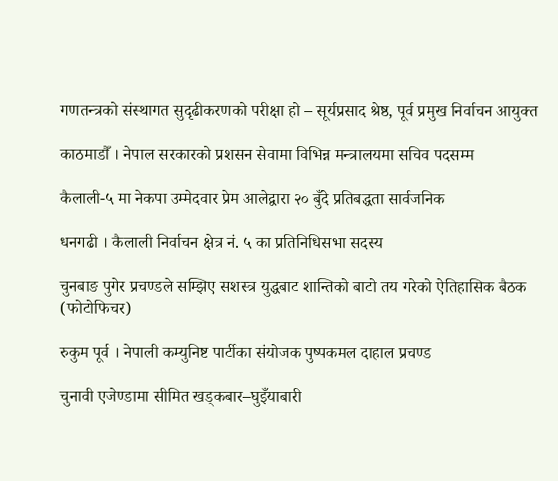गणतन्त्रको संस्थागत सुदृढीकरणको परीक्षा हो – सूर्यप्रसाद श्रेष्ठ, पूर्व प्रमुख निर्वाचन आयुक्त

काठमाडौँ । नेपाल सरकारको प्रशसन सेवामा विभिन्न मन्त्रालयमा सचिव पदसम्म

कैलाली-५ मा नेकपा उम्मेदवार प्रेम आलेद्वारा २० बुँदे प्रतिबद्धता सार्वजनिक

धनगढी । कैलाली निर्वाचन क्षेत्र नं. ५ का प्रतिनिधिसभा सदस्य

चुनबाङ पुगेर प्रचण्डले सम्झिए सशस्त्र युद्धबाट शान्तिको बाटो तय गरेको ऐतिहासिक बैठक (फोटोफिचर)

रुकुम पूर्व । नेपाली कम्युनिष्ट पार्टीका संयोजक पुष्पकमल दाहाल प्रचण्ड

चुनावी एजेण्डामा सीमित खड्कबार–घुइँयाबारी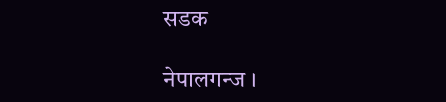सडक

नेपालगन्ज ।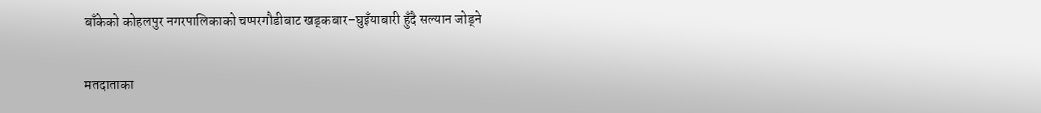बाँकेको कोहलपुर नगरपालिकाको चप्परगौडीबाट खड्कबार–घुइँयाबारी हुँदै सल्यान जोड्ने

मतदाताका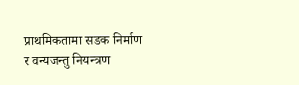प्राथमिकतामा सडक निर्माण र वन्यजन्तु नियन्त्रण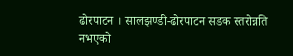ढोरपाटन । सालझण्डी-ढोरपाटन सडक स्तरोन्नति नभएको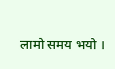लामो समय भयो ।